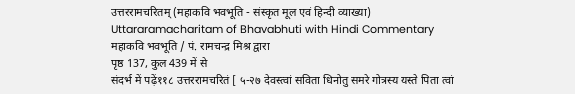उत्तररामचरितम् (महाकवि भवभूति - संस्कृत मूल एवं हिन्दी व्याख्या)
Uttararamacharitam of Bhavabhuti with Hindi Commentary
महाकवि भवभूति / पं. रामचन्द्र मिश्र द्वारा
पृष्ठ 137, कुल 439 में से
संदर्भ में पढ़ें११८ उत्तररामचरितं [ ५-२७ देवस्त्वां सविता धिनोतु समरे गोत्रस्य यस्ते पिता त्वां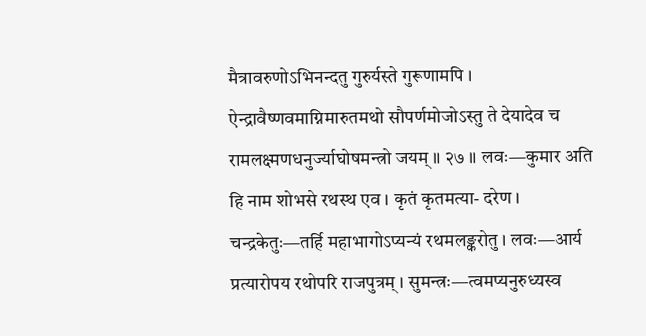मैत्रावरुणोऽभिनन्दतु गुरुर्यस्ते गुरूणामपि । ऐन्द्रावैष्णवमाग्निमारुतमथो सौपर्णमोजोऽस्तु ते देयादेव च रामलक्ष्मणधनुर्ज्याघोषमन्त्रो जयम् ॥ २७ ॥ लवः—कुमार अति हि नाम शोभसे रथस्थ एव । कृतं कृतमत्या- दरेण । चन्द्रकेतुः—तर्हि महाभागोऽप्यन्यं रथमलङ्करोतु । लवः—आर्य प्रत्यारोपय रथोपरि राजपुत्रम् । सुमन्त्रः—त्वमप्यनुरुध्यस्व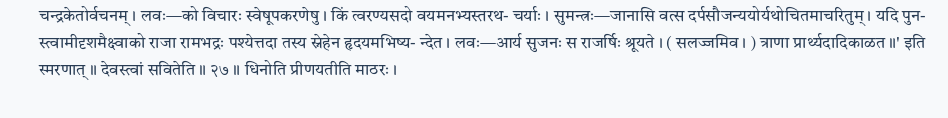चन्द्रकेतोर्वचनम् । लवः—को विचारः स्वेषूपकरणेषु । किं त्वरण्यसदो वयमनभ्यस्तरथ- चर्याः । सुमन्त्रः—जानासि वत्स दर्पसौजन्ययोर्यथोचितमाचरितुम् । यदि पुन- स्त्वामीदृशमैक्ष्वाको राजा रामभद्रः पश्येत्तदा तस्य स्नेहेन हृदयमभिष्य- न्देत । लवः—आर्य सुजनः स राजर्षिः श्रूयते । ( सलज्जमिव । ) त्राणा प्रार्थ्यदादिकाळत ॥' इति स्मरणात् ॥ देवस्त्वां सवितेति ॥ २७ ॥ धिनोति प्रीणयतीति माठरः ।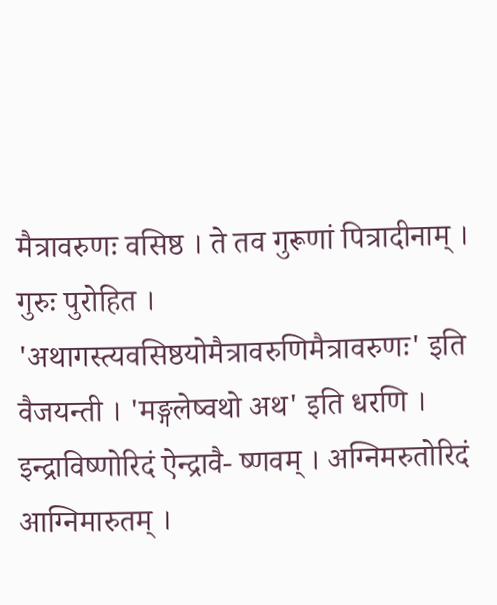मैत्रावरुणः वसिष्ठ । ते तव गुरूणां पित्रादीनाम् । गुरुः पुरोहित । 'अथागस्त्यवसिष्ठयोमैत्रावरुणिमैत्रावरुणः' इति वैजयन्ती । 'मङ्गलेष्वथो अथ' इति धरणि । इन्द्राविष्णोरिदं ऐन्द्रावै- ष्णवम् । अग्निमरुतोरिदं आग्निमारुतम् ।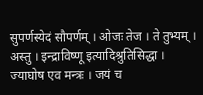सुपर्णस्येदं सौपर्णम् । ओजः तेज । ते तुभ्यम् । अस्तु । इन्द्राविष्णू इत्यादिश्रुतिसिद्धा । ज्याघोष एव मन्त्रः । जयं च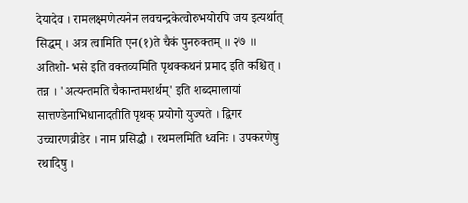देयादेव । रामलक्ष्मणेत्यनेन लवचन्द्रकेत्वोरुभयोरपि जय इत्यर्थात् सिद्धम् । अत्र त्वामिति एन(१)ते चैकं पुनरुक्तम् ॥ २७ ॥ अतिशो- भसे इति वक्तव्यमिति पृथक्कथनं प्रमाद इति कश्चित् । तन्न । 'अत्यन्तमति चैकान्तमशर्थम्' इति शब्दमालायां सात्तण्डेनाभिधानादतीति पृथक् प्रयोगो युज्यते । द्विगर उच्चारणव्रीडेर । नाम प्रसिद्धौ । रथमलमिति ध्वनिः । उपकरणेषु रथादिषु ।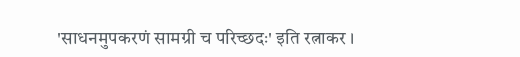'साधनमुपकरणं सामग्री च परिच्छदः' इति रत्नाकर ।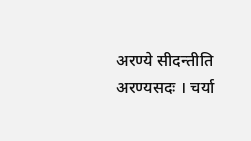अरण्ये सीदन्तीति अरण्यसदः । चर्या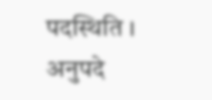पदस्थिति । अनुपदे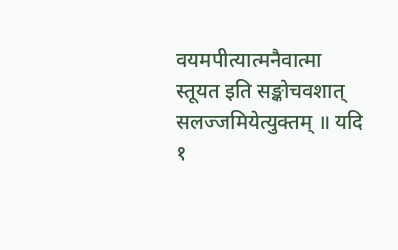वयमपीत्यात्मनैवात्मा स्तूयत इति सङ्कोचवशात् सलज्जमियेत्युक्तम् ॥ यदि १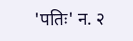'पतिः' न. २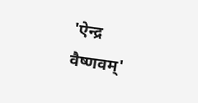'ऐन्द्र वैष्णवम्'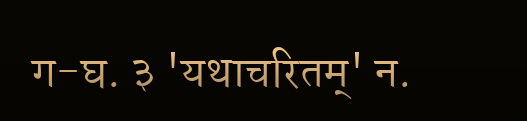ग-घ. ३ 'यथाचरितम्' न.